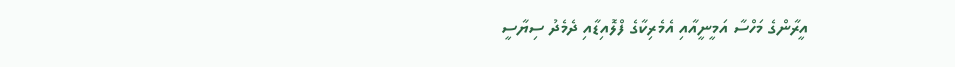އީރާންގެ މަހްސާ އަމީނީއާއި އެމެރިކާގެ ފްލޮއިޑާއި ދެމެދު ސިޔާސީ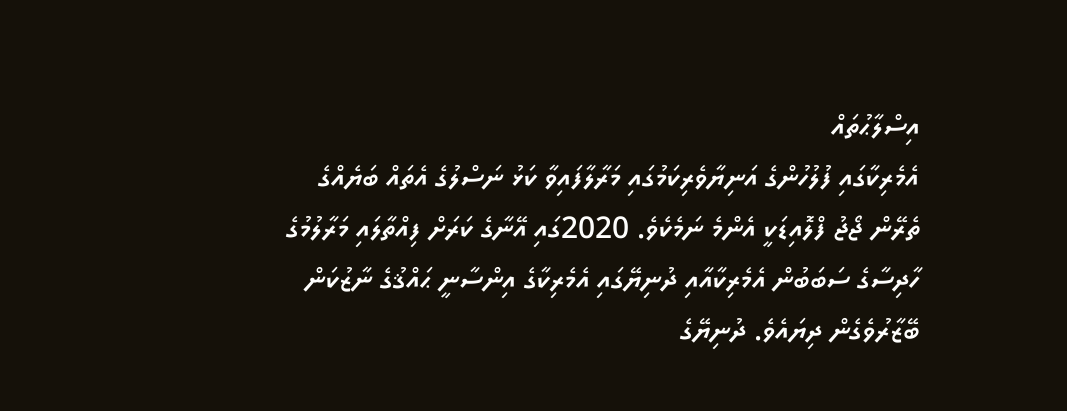އިސްލާޙުތައް
އެމެރިކާގައި ފުލުހުންގެ އަނިޔާވެރިކަމުގައި މަރާލާފައިވާ ކަޅު ނަސްލުގެ އެތައް ބަޔެއްގެ ތެރޭން ޖޯޖު ފްލޮއިޑަކީ އެންމެ ނަމެކެވެ. 2020ގައި އޭނާގެ ކަރަށް ފިއްތާލައި މަރާލުމުގެ ހާދިސާގެ ސަބަބުން އެމެރިކާއާއި ދުނިޔޭގައި އެމެރިކާގެ އިންސާނީ ޙައްޤުގެ ނާޒުކަން ބޭޒާރުވެގެން ދިޔައެވެ. ދުނިޔޭގެ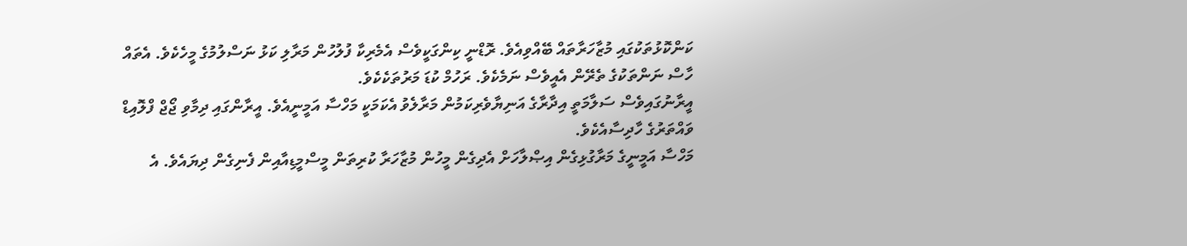ކަންކޮޅުތަކުގައި މުޒާހަރާތައް ބޭއްވިއެވެ. ރޮޑްނީ ކިންގަކީވެސް އެމެރިކާ ފުލުހުން މަރާލި ކަޅު ނަސްލުމުގެ މީހެކެވެ. އެތައް ހާސް ނަންތަކުގެ ތެރޭން އެއީވެސް ނަމެކެވެ. ރަހުމް ކުޑަ މަރުތަކެކެވެ.
އީރާނުގައިވެސް ސަލާމަތީ އިދާރާގެ އަނިޔާވެރިކަމުން މަރާލެވު އެކަމަކީ މަހްސާ އަމީނީއެވެ. އީރާންގައި ދިމާވި ޖޯޖް ފްލޮއިޑް ވައްތަރުގެ ހާދިސާއެކެވެ.
މަހްސާ އަމީނީގެ މަރާގުޅިގެން އިޞްލާހަށް އެދިގެން މީހުން މުޒާހަރާ ކުރިތަން މީސްމީޑިއާއިން ފެނިގެން ދިޔައެވެ. އެ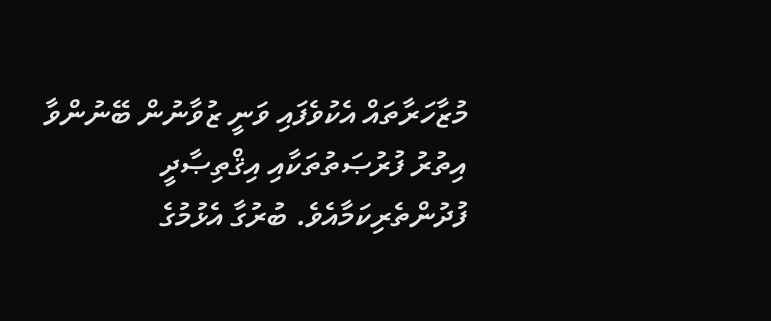މުޒާހަރާތައް އެކުވެފައި ވަނީ ޒުވާނުން ބޭނުންވާ އިތުރު ފުރުޞަތުތަކާއި އިޤްތިޞާދީ ފުދުންތެރިކަމާއެވެ. ބުރުގާ އެޅުމުގެ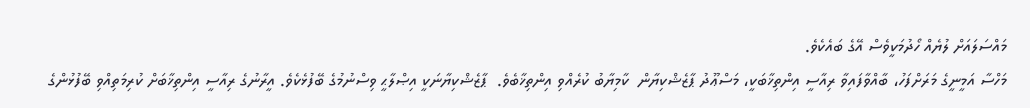މައްސަލައަށް ލުޔެއް ހޯދުމަކީވެސް އޭގެ ބައެކެވެ.
މަހްސާ އަމީނީގެ މަރަށްފަހު، ބާއްވާފައިވާ ރިއާސީ އިންތިޚާބަކީ، މަސްޢޫދު ޕާޒެޝްކިޔާން  ކާމިޔާބު ކުރެއްވި އިންތިޚާބެވެ.  ޕާޒެޝްކިޔާނަކީ އިޞްލާޙީ ވިސްނުމުގެ ބޭފުޅެކެވެ. އީރާނުގެ ރިއާސީ އިންތިޚާބަށް ކުރިމަތިއްވި ބޭފުޅުންގެ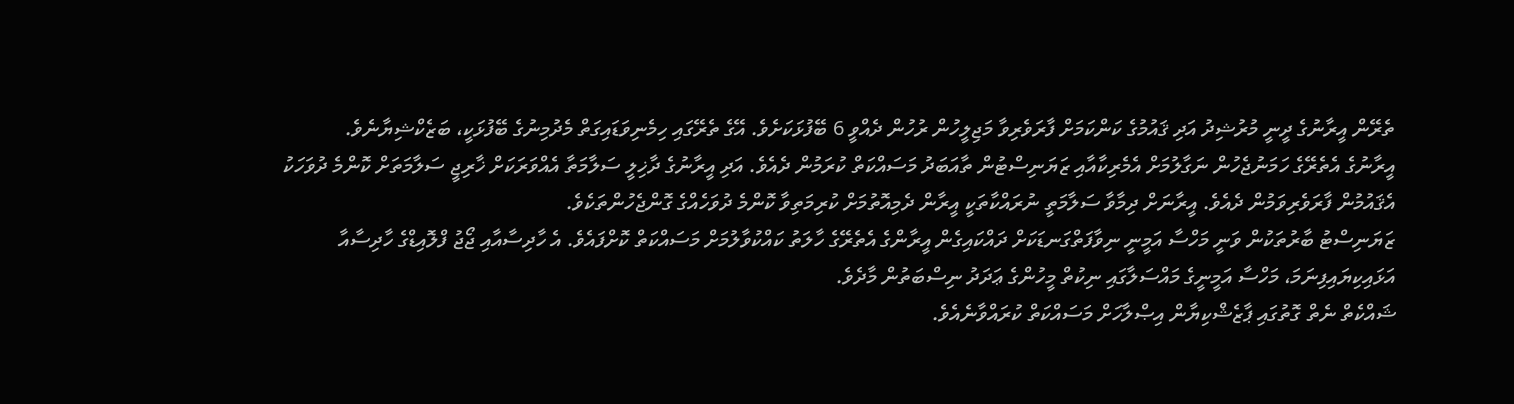ތެރޭން އީރާނުގެ ދީނީ މުރުޝިދު އަދި ޤައުމުގެ ކަންކަމަށް ފާރަވެރިވާ މަޖިލީހުން ރުހުން ދެއްވީ 6 ބޭފުޅަކަށެވެ. އޭގެ ތެރޭގައި ހިމެނިވަޑައިގަތް މެދުމިނުގެ ބޭފުޅަކީ، ބަޒެކްޝިޔާނެވެ.
އީރާނުގެ އެތެރޭގެ ހަމަނުޖެހުން ނަގާލުމަށް އެމެރިކާއާއި ޒަޔަނިސްޓުން ތާއަބަދު މަސައްކަތް ކުރަމުން ދެއެވެ. އަދި އީރާނުގެ ދާޚިލީ ސަލާމަތާ އެއްވަރަކަށް ޚާރިޖީ ސަލާމަތަށް ކޮންމެ ދުވަހަކު އެޤައުމުން ފާރަވެރިވަމުން ދެއެވެ. އީރާނަށް ދިމާވާ ސަލާމަތީ ނުރައްކާތަކީ އީރާން ދެމިއޮތުމަށް ކުރިމަތިވާ ކޮންމެ ދުވަހެއްގެ ގޮންޖެހުންތަކެވެ.
ޒަޔަނިސްޓު ބާރުތަކުން ވަނީ މަހްސާ އަމީނީ ނިވާފަތްގަނޑަކަށް ދައްކައިގެން އީރާންގެ އެތެރޭގެ ހާލަތު ކައްކުވާލުމަށް މަސައްކަތް ކޮށްފައެވެ. އެ ހާދިސާއާއި ޖޯޖު ފްލޮއިޑްގެ ހާދިސާއާ އަޅައިކިޔައިފިނަމަ، މަހްސާ އަމީނީގެ މައްސަލާގައި ނިކުތް މީހުންގެ ޢަދަދު ނިސްބަތުން މާދެވެ.
ޝައްކެތް ނެތް ގޮތުގައި ޕާޒެޝްކިޔާން އިޞްލާހަށް މަސައްކަތް ކުރައްވާނެއެވެ.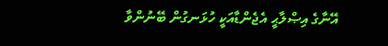އޭނާގެ އިޞްލާޙީ އެޖެންޑާއަކީ ހުޅަނގުން ބޭނުންވާ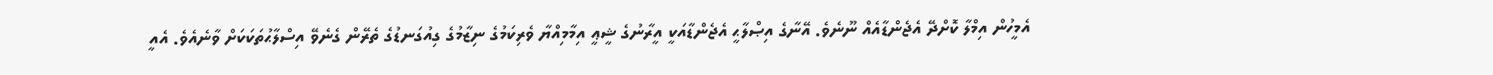އެމީހުން އިމްލާ ކޮށްދޭ އެޖެންޑާއެއް ނޫނެވެ. އޭނާގެ އިޞްލާޙީ އެޖެންޑާއަކީ އީރާނުގެ ޝީޢީ އިމާމިއްޔާ ވެރިކަމުގެ ނިޒާމުގެ ގިއުގަނޑުގެ ތެރޭން ގެނެވޭ އިސްލާޙުތަކަކަށް ވާނެއެވެ. އެއީ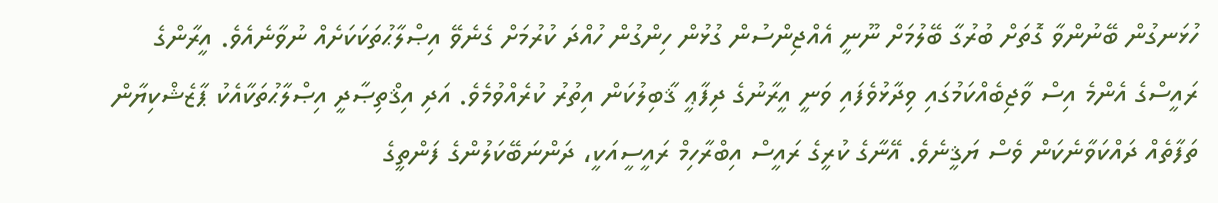ހުޅަނގުން ބޭނުންވާ ގޮތަށް ބުރުގާ ބޭލުމަށް ނޫނީ އެއްޖިންސުން ގުޅުން ހިންގުން ހުއްދަ ކުރުމަށް ގެނެވޭ އިޞްލާޙުތަކަކަށެއް ނުވާނެއެވެ. އީރާންގެ ރައީސްގެ އެންމެ އިސް ވާޖިބެއްކަމުގައި ވިދާޅުވެފައި ވަނީ އީރާނުގެ ދިފާޢީ ޤާބިލުކަން އިތުރު ކުރެއްވުމެވެ. އަދި އިޤްތިޞާދީ އިޞްލާޙުތަކާއެކު ޕާޒެޝްކިޔާން ތަފާތެއް ދައްކަވާނެކަން ވެސް ޔަޤީނެވެ. އޭނާގެ ކުރީގެ ރައީސް އިބްރާހިމް ރައީސީއަކީ، ދަންނަބޭކަލުންގެ ފަންތީގެ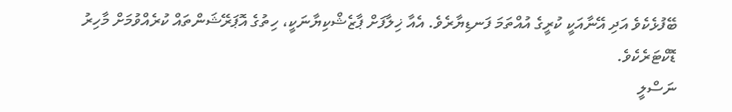ބޭފުޅެކެވެ އަދި އޭނާއަކީ ކުރީގެ އުއްތަމަ ފަނޑިޔާރެވެ. އެއާ ޚިލާފަށް ޕާޒެޝްކިޔާނަކީ، ހިތުގެ އޮޕަރޭޝަންތައް ކުރެއްވުމަށް މާހިރު ޑޮކްޓަރެކެވެ.
ނަސްލީ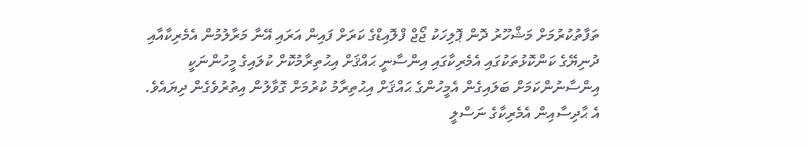ތަފާތުކުރުމަށް މަޝްހޫރު ދޮން ޕޮލިހަކު ޖޯޖް ފްލޮއިޑްގެ ކަރަށް ފައިން އަރައި އޭނާ މަރާލުމުން އެމެރިކާއާއި ދުނިޔޭގެ ކަންކޮޅުތަކުގައި އެމެރިކާގައި އިންސާނީ ޙައްޤަށް އިޙުތިރާމުކޮށް ކުލައިގެ މީހުންނަކީ އިންސާނުންކަމަށް ބަލައިގެން އެމީހުންގެ ޙައްޤަށް އިޙުތިރާމު ކުރުމަށް ގޮވާލުން އިތުރުވެގެން ދިޔައެވެ. އެ ޙާދިސާއިން އެމެރިކާގެ ނަސްލީ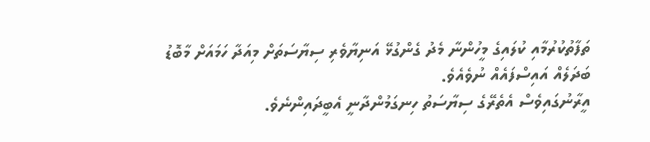ތަފާތުކުރުމާއި ކުލައިގެ މީހުންނާ މެދު ގެންގުޅޭ އަނިޔާވެރި ސިޔާސަތަށް މިއަދާ ހަމައަށް މާބޮޑު ބަދަލެއް އައިސްފައެއް ނުވެއެވެ.
އީރާނުގައިވެސް އެތެރޭގެ ސިޔާސަތު ހިނގަމުންދާނީ އެބީދައިންނެވެ.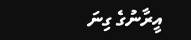އީރާނުގެ ގިނަ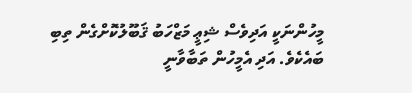މީހުންނަކީ އަދިވެސް ޝިޢީ މަޒްހަބު ޤަބޫލުކޮށްގެން ތިބި ބައެކެވެ. އަދި އެމީހުން ތަބާވާނީ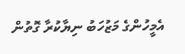އެމީހުންގެ މަޒުހަބު ނިޔާކުރާ ގޮތުން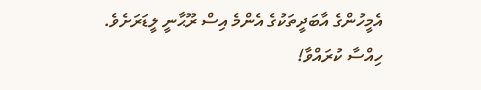އެމީހުންގެ އާބަދީތަކުގެ އެންމެ އިސް ރޫޙާނީ ލީޑަރަށެވެ.
ހިއްސާ ކުރައްވާ!